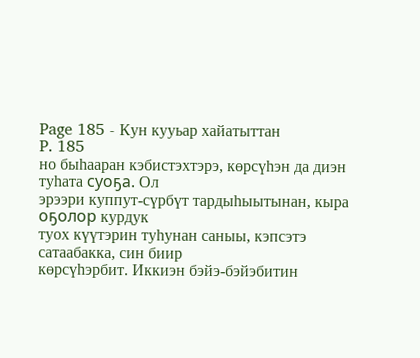Page 185 - Кун кууьар хайатыттан
P. 185
но быһааран кэбистэхтэрэ, көрсүһэн да диэн туһата суоҕа. Ол
эрээри куппут-сүрбүт тардыһыытынан, кыра оҕолор курдук
туох күүтэрин туһунан саныы, кэпсэтэ сатаабакка, син биир
көрсүһэрбит. Иккиэн бэйэ-бэйэбитин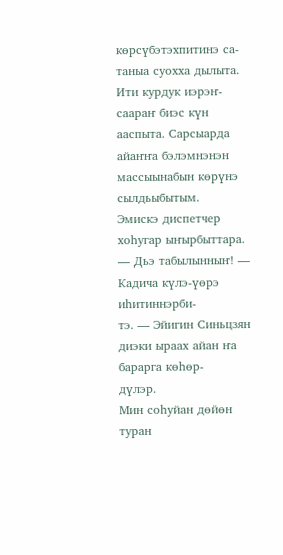көрсүбэтэхпитинэ са-
таныа суохха дылыта.
Ити курдук иэрэҥ-саараҥ биэс күн ааспыта. Сарсыарда
айаҥҥа бэлэмнэнэн массыынабын көрүнэ сылдьыбытым.
Эмискэ диспетчер хоһугар ыҥырбыттара.
— Дьэ табылынныҥ! — Кадича күлэ-үөрэ иһитиннэрби-
тэ. — Эйигин Синьцзян диэки ыраах айан ҥа барарга көһөр-
дүлэр.
Мин соһуйан дөйөн туран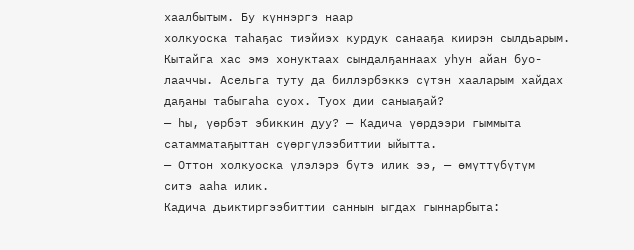хаалбытым. Бу күннэргэ наар
холкуоска таһаҕас тиэйиэх курдук санааҕа киирэн сылдьарым.
Кытайга хас эмэ хонуктаах сындалҕаннаах уһун айан буо-
лааччы. Асельга туту да биллэрбэккэ сүтэн хааларым хайдах
даҕаны табыгаһа суох. Туох дии саныаҕай?
— һы, үөрбэт эбиккин дуу? — Кадича үөрдээри гыммыта
сатамматаҕыттан сүөргүлээбиттии ыйытта.
— Оттон холкуоска үлэлэрэ бүтэ илик ээ, — өмүттүбүтүм
ситэ ааһа илик.
Кадича дьиктиргээбиттии саннын ыгдах гыннарбыта: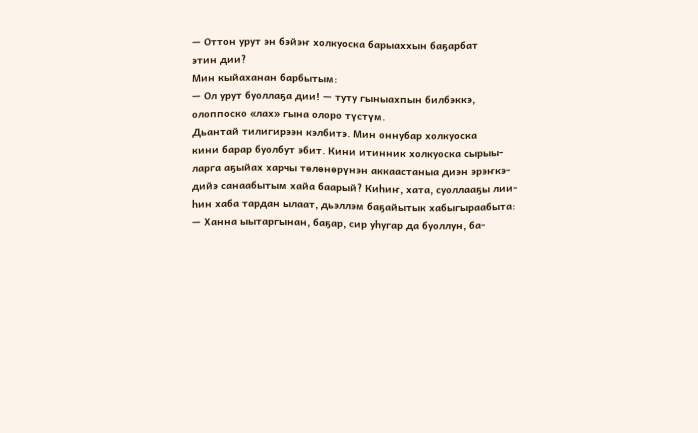— Оттон урут эн бэйэҥ холкуоска барыаххын баҕарбат
этин дии?
Мин кыйаханан барбытым:
— Ол урут буоллаҕа дии! — туту гыныахпын билбэккэ,
олоппоско «лах» гына олоро түстүм.
Дьантай тилигирээн кэлбитэ. Мин оннубар холкуоска
кини барар буолбут эбит. Кини итинник холкуоска сырыы-
ларга аҕыйах харчы төлөнөрүнэн аккаастаныа диэн эрэҥкэ-
дийэ санаабытым хайа баарый? Киһиҥ, хата, суоллааҕы лии-
һин хаба тардан ылаат, дьэллэм баҕайытык хабыгыраабыта:
— Ханна ыытаргынан, баҕар, сир уһугар да буоллун, ба-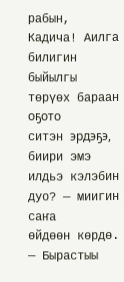рабын, Кадича! Аилга билигин быйылгы төрүөх бараан оҕото
ситэн эрдэҕэ, биири эмэ илдьэ кэлэбин дуо? — миигин саҥа
өйдөөн көрдө. — Бырастыы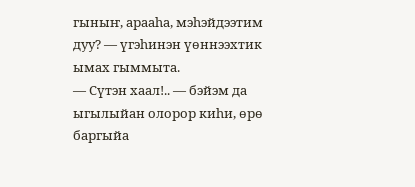гыныҥ, арааһа, мэһэйдээтим
дуу? — үгэһинэн үөннээхтик ымах гыммыта.
— Сүтэн хаал!.. — бэйэм да ыгылыйан олорор киһи, өрө
баргыйа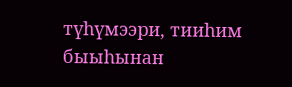түһүмээри, тииһим быыһынан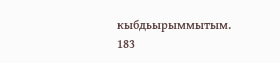кыбдьырыммытым.
183